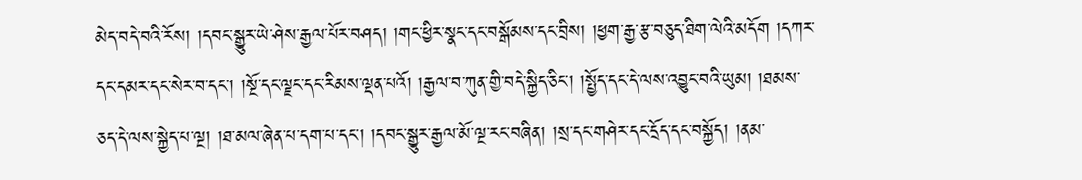མེད་བདེ་བའི་རོས། །དབང་སྒྱུར་ཡེ་ཤེས་རྒྱལ་པོར་བཤད། །གང་ཕྱིར་སྣང་དང་བསྒོམས་དང་བྲིས། །ཕྱག་རྒྱ་རྩ་བཅུད་ཐིག་ལེའི་མདོག །དཀར་དང་དམར་དང་སེར་བ་དང་། །སྔོ་དང་ལྗང་དང་རིམས་ལྡན་པའོ། །རྒྱལ་བ་ཀུན་གྱི་བདེ་སྐྱིད་ཅིང་། །སྤྱོད་དང་དེ་ལས་འབྱུང་བའི་ཡུམ། །ཐམས་ཅད་དེ་ལས་སྐྱེད་པ་ལྔ། །ཐ་མལ་ཞེན་པ་དག་པ་དང་། །དབང་སྒྱུར་རྒྱལ་མོ་ལྔ་རང་བཞིན། །སྲ་དང་གཤེར་དང་དྲོད་དང་བསྐྱོད། །ནམ་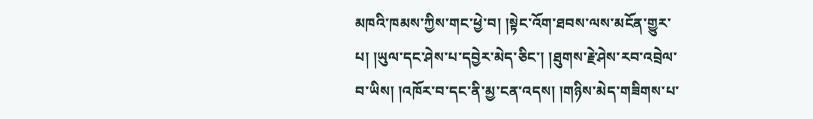མཁའི་ཁམས་ཀྱིས་གང་ཕྱེ་བ། །སྟེང་འོག་ཐབས་ལས་མངོན་གྱུར་པ། །ཡུལ་དང་ཤེས་པ་དབྱེར་མེད་ཅིང་། །ཐུགས་རྗེ་ཤེས་རབ་འབྲེལ་བ་ཡིས། །འཁོར་བ་དང་ནི་མྱ་ངན་འདས། །གཉིས་མེད་གཟིགས་པ་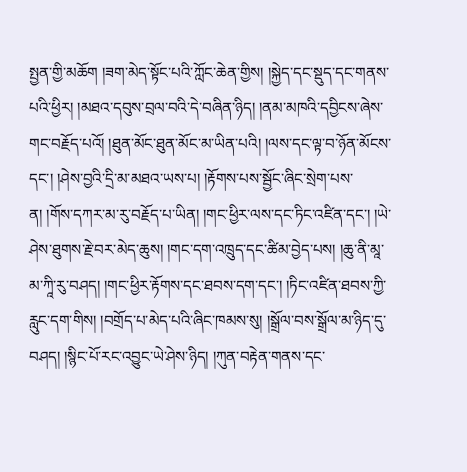སྤྱན་གྱི་མཆོག །ཟག་མེད་སྟོང་པའི་ཀློང་ཆེན་གྱིས། །སྐྱེད་དང་སྡུད་དང་གནས་པའི་ཕྱིར། །མཐའ་དབུས་བྲལ་བའི་དེ་བཞིན་ཉིད། །ནམ་མཁའི་དབྱིངས་ཞེས་གང་བརྗོད་པའོ། །ཐུན་མོང་ཐུན་མོང་མ་ཡིན་པའི། །ལས་དང་ལྟ་བ་ཉོན་མོངས་དང་། །ཤེས་བྱའི་དྲི་མ་མཐའ་ཡས་པ། །རྟོགས་པས་སྦྱོང་ཞིང་སྲེག་པས་ན། །གོས་དཀར་མ་རུ་བརྗོད་པ་ཡིན། །གང་ཕྱིར་ལས་དང་ཏིང་འཛིན་དང་། །ཡེ་ཤེས་ཐུགས་རྗེ་བར་མེད་ཆུས། །གང་དག་འཁྲུད་དང་ཚིམ་བྱེད་པས། །ཆུ་ནི་མཱ་མ་ཀཱི་རུ་བཤད། །གང་ཕྱིར་རྟོགས་དང་ཐབས་དག་དང་། །ཏིང་འཛིན་ཐབས་ཀྱི་རླུང་དག་གིས། །བགྲོད་པ་མེད་པའི་ཞིང་ཁམས་སུ། །སྒྲོལ་བས་སྒྲོལ་མ་ཉིད་དུ་བཤད། །སྙིང་པོ་རང་འབྱུང་ཡེ་ཤེས་ཉིད། །ཀུན་བརྟེན་གནས་དང་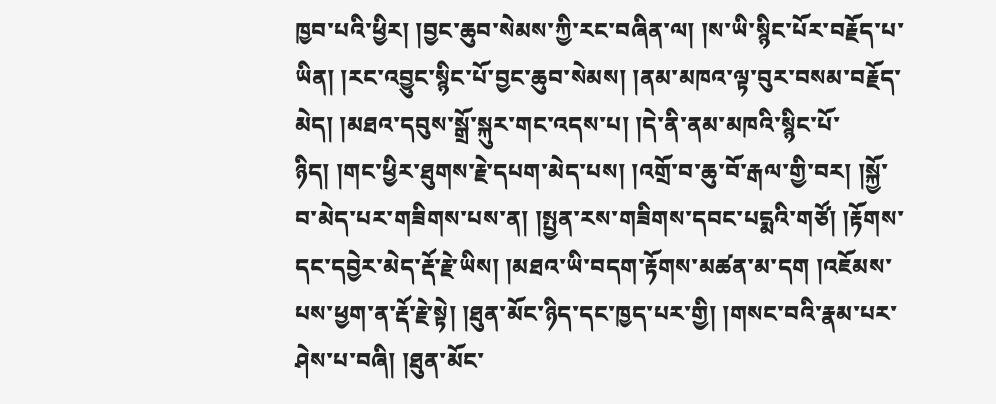ཁྱབ་པའི་ཕྱིར། །བྱང་ཆུབ་སེམས་ཀྱི་རང་བཞིན་ལ། །ས་ཡི་སྙིང་པོར་བརྗོད་པ་ཡིན། །རང་འབྱུང་སྙིང་པོ་བྱང་ཆུབ་སེམས། །ནམ་མཁའ་ལྟ་བུར་བསམ་བརྗོད་མེད། །མཐའ་དབུས་སྒྲོ་སྐུར་གང་འདས་པ། །དེ་ནི་ནམ་མཁའི་སྙིང་པོ་ཉིད། །གང་ཕྱིར་ཐུགས་རྗེ་དཔག་མེད་པས། །འགྲོ་བ་ཆུ་བོ་རྒལ་གྱི་བར། །སྐྱོ་བ་མེད་པར་གཟིགས་པས་ན། །སྤྱན་རས་གཟིགས་དབང་པདྨའི་གཙོ། །རྟོགས་དང་དབྱེར་མེད་རྡོ་རྗེ་ཡིས། །མཐའ་ཡི་བདག་རྟོགས་མཚན་མ་དག །འཇོམས་པས་ཕྱག་ན་རྡོ་རྗེ་སྟེ། །ཐུན་མོང་ཉིད་དང་ཁྱད་པར་གྱི། །གསང་བའི་རྣམ་པར་ཤེས་པ་བཞི། །ཐུན་མོང་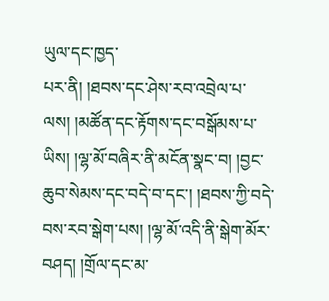ཡུལ་དང་ཁྱད་
པར་ནི། །ཐབས་དང་ཤེས་རབ་འབྲེལ་པ་ལས། །མཚོན་དང་རྟོགས་དང་བསྒོམས་པ་ཡིས། །ལྷ་མོ་བཞིར་ནི་མངོན་སྣང་བ། །བྱང་ཆུབ་སེམས་དང་བདེ་བ་དང་། །ཐབས་ཀྱི་བདེ་བས་རབ་སྒེག་པས། །ལྷ་མོ་འདི་ནི་སྒེག་མོར་བཤད། །གྲོལ་དང་མ་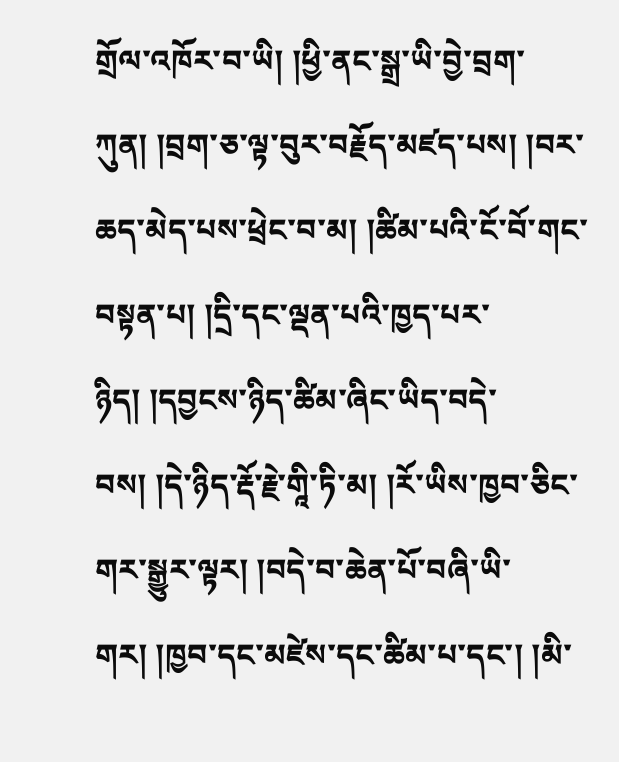གྲོལ་འཁོར་བ་ཡི། །ཕྱི་ནང་སྒྲ་ཡི་བྱེ་བྲག་ཀུན། །བྲག་ཅ་ལྟ་བུར་བརྗོད་མཛད་པས། །བར་ཆད་མེད་པས་ཕྲེང་བ་མ། །ཚིམ་པའི་ངོ་བོ་གང་བསྟན་པ། །དྲི་དང་ལྡན་པའི་ཁྱད་པར་ཉིད། །དབྱངས་ཉིད་ཚིམ་ཞིང་ཡིད་བདེ་བས། །དེ་ཉིད་རྡོ་རྗེ་གཱི་ཏི་མ། །རོ་ཡིས་ཁྱབ་ཅིང་གར་སྒྱུར་ལྟར། །བདེ་བ་ཆེན་པོ་བཞི་ཡི་གར། །ཁྱབ་དང་མཛེས་དང་ཚིམ་པ་དང་། །མི་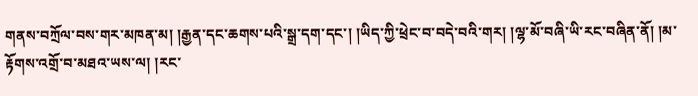གནས་བཀྲོལ་བས་གར་མཁན་མ། །རྒྱན་དང་ཆགས་པའི་སྒྲ་དག་དང་། །ཡིད་ཀྱི་ཕྲེང་བ་བདེ་བའི་གར། །ལྷ་མོ་བཞི་ཡི་རང་བཞིན་ནོ། །མ་རྟོགས་འགྲོ་བ་མཐའ་ཡས་ལ། །རང་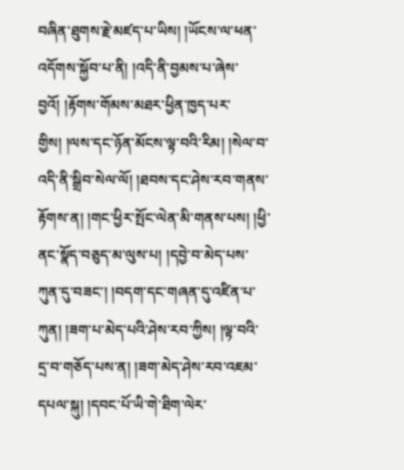བཞིན་ཐུགས་རྗེ་མཛད་པ་ཡིས། །ཡོངས་ལ་ཕན་འདོགས་སྐྱོབ་པ་ནི། །འདི་ནི་བྱམས་པ་ཞེས་བྱའོ། །རྟོགས་གོམས་མཐར་ཕྱིན་ཁྱད་པར་གྱིས། །ལས་དང་ཉོན་མོངས་ལྟ་བའི་རིམ། །སེལ་བ་འདི་ནི་སྒྲིབ་སེལ་ལོ། །ཐབས་དང་ཤེས་རབ་གནས་རྟོགས་ན། །གང་ཕྱིར་སྤོང་ལེན་མི་གནས་པས། །ཕྱི་ནང་སྣོད་བཅུད་མ་ལུས་པ། །དབྱེ་བ་མེད་པས་ཀུན་དུ་བཟང་། །བདག་དང་གཞན་དུ་འཛིན་པ་ཀུན། །ཟག་པ་མེད་པའི་ཤེས་རབ་ཀྱིས། །ལྟ་བའི་དྲ་བ་གཅོད་པས་ན། །ཟག་མེད་ཤེས་རབ་འཇམ་དཔལ་སྐུ། །དབང་པོ་ཡི་གེ་ཐིག་ལེར་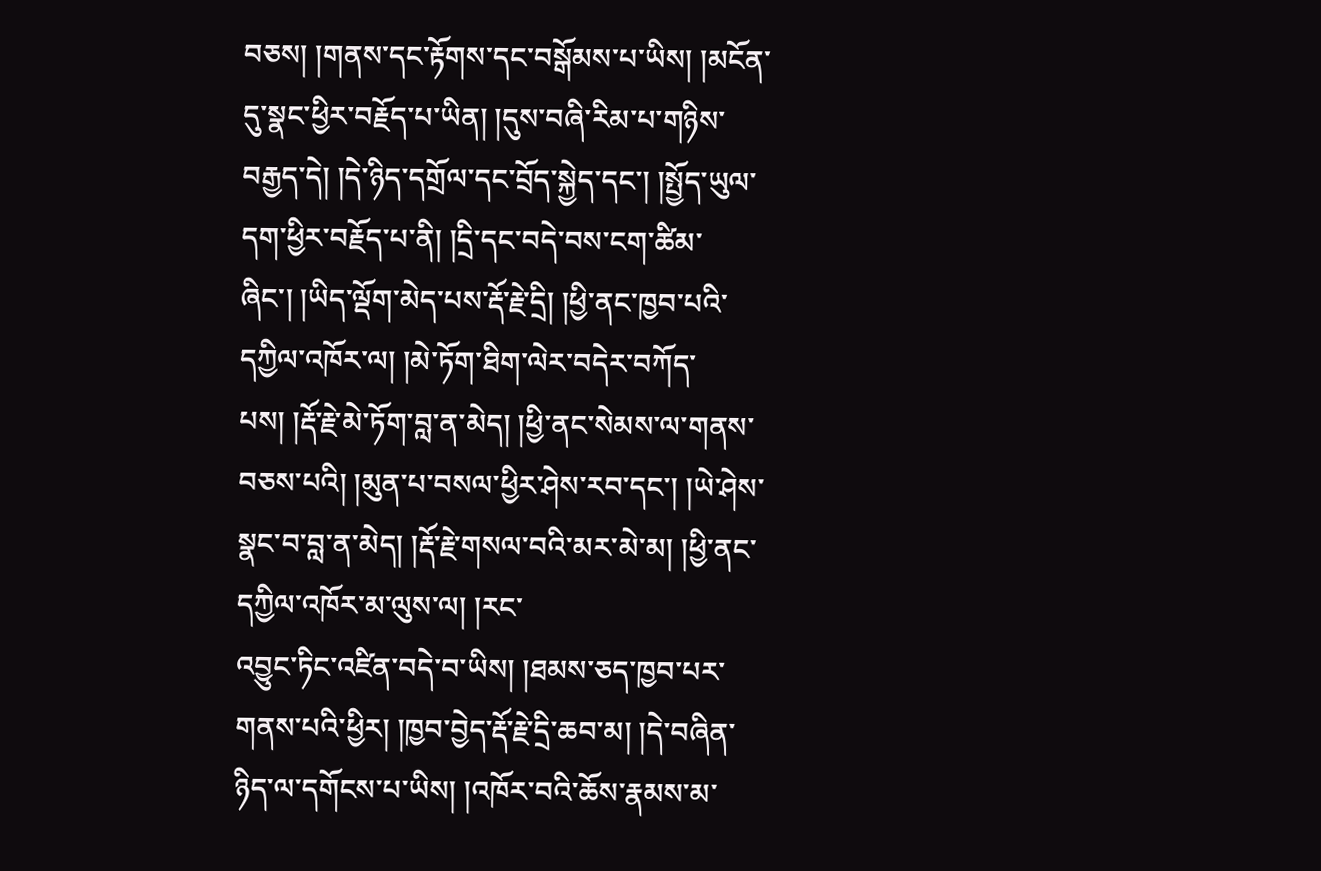བཅས། །གནས་དང་རྟོགས་དང་བསྒོམས་པ་ཡིས། །མངོན་དུ་སྣང་ཕྱིར་བརྗོད་པ་ཡིན། །དུས་བཞི་རིམ་པ་གཉིས་བརྒྱད་དེ། །དེ་ཉིད་དགྲོལ་དང་བྲོད་སྐྱེད་དང་། །སྤྱོད་ཡུལ་དག་ཕྱིར་བརྗོད་པ་ནི། །དྲི་དང་བདེ་བས་ངག་ཚིམ་ཞིང་། །ཡིད་ལྡོག་མེད་པས་རྡོ་རྗེ་དྲི། །ཕྱི་ནང་ཁྱབ་པའི་དཀྱིལ་འཁོར་ལ། །མེ་ཏོག་ཐིག་ལེར་བདེར་བཀོད་པས། །རྡོ་རྗེ་མེ་ཏོག་བླ་ན་མེད། །ཕྱི་ནང་སེམས་ལ་གནས་བཅས་པའི། །མུན་པ་བསལ་ཕྱིར་ཤེས་རབ་དང་། །ཡེ་ཤེས་སྣང་བ་བླ་ན་མེད། །རྡོ་རྗེ་གསལ་བའི་མར་མེ་མ། །ཕྱི་ནང་དཀྱིལ་འཁོར་མ་ལུས་ལ། །རང་
འབྱུང་ཏིང་འཛིན་བདེ་བ་ཡིས། །ཐམས་ཅད་ཁྱབ་པར་གནས་པའི་ཕྱིར། །ཁྱབ་བྱེད་རྡོ་རྗེ་དྲི་ཆབ་མ། །དེ་བཞིན་ཉིད་ལ་དགོངས་པ་ཡིས། །འཁོར་བའི་ཆོས་རྣམས་མ་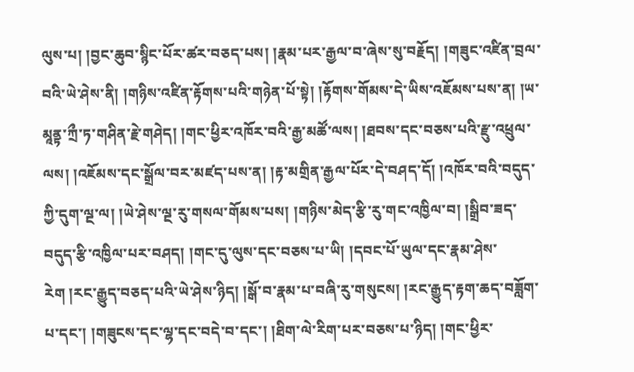ལུས་པ། །བྱང་ཆུབ་སྙིང་པོར་ཚར་བཅད་པས། །རྣམ་པར་རྒྱལ་བ་ཞེས་སུ་བརྗོད། །གཟུང་འཛིན་བྲལ་བའི་ཡེ་ཤེས་ནི། །གཉིས་འཛིན་རྟོགས་པའི་གཉེན་པོ་སྟེ། །རྟོགས་གོམས་དེ་ཡིས་འཇོམས་པས་ན། །ཡ་མཱནྟ་ཀྲྀ་ཏ་གཤིན་རྗེ་གཤེད། །གང་ཕྱིར་འཁོར་བའི་རྒྱ་མཚོ་ལས། །ཐབས་དང་བཅས་པའི་རྫུ་འཕྲུལ་ལས། །འཇོམས་དང་སྒྲོལ་བར་མཛད་པས་ན། །རྟ་མགྲིན་རྒྱལ་པོར་དེ་བཤད་དོ། །འཁོར་བའི་བདུད་ཀྱི་དུག་ལྔ་ལ། །ཡེ་ཤེས་ལྔ་རུ་གསལ་གོམས་པས། །གཉིས་མེད་རྩི་རུ་གང་འཁྱིལ་བ། །སྒྲིབ་ཟད་བདུད་རྩི་འཁྱིལ་པར་བཤད། །གང་དུ་ལུས་དང་བཅས་པ་ཡི། །དབང་པོ་ཡུལ་དང་རྣམ་ཤེས་རེག །རང་རྒྱུད་བཅད་པའི་ཡེ་ཤེས་ཉིད། །སྒོ་བ་རྣམ་པ་བཞི་རུ་གསུངས། །རང་རྒྱུད་རྟག་ཆད་བཟློག་པ་དང་། །གཟུངས་དང་ལྷ་དང་བདེ་བ་དང་། །ཐིག་ལེ་རིག་པར་བཅས་པ་ཉིད། །གང་ཕྱིར་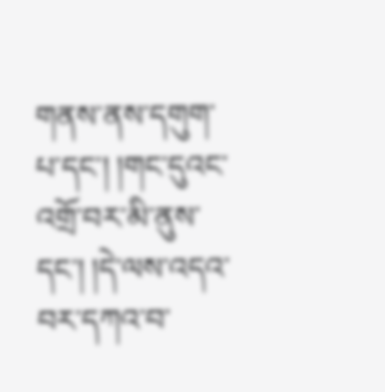གནས་ནས་དགུག་པ་དང་། །གང་དུའང་འགྲོ་བར་མི་ནུས་དང་། །དེ་ལས་འདའ་བར་དཀའ་བ་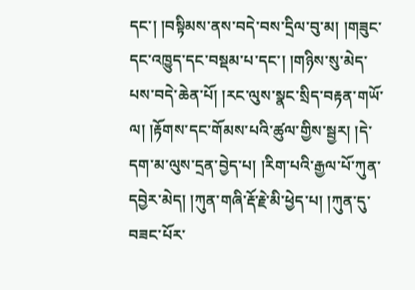དང་། །བསྟིམས་ནས་བདེ་བས་དྲིལ་བུ་མ། །གཟུང་དང་འཁྱུད་དང་བསྡམ་པ་དང་། །གཉིས་སུ་མེད་པས་བདེ་ཆེན་པོ། །རང་ལུས་སྣང་སྲིད་བརྟན་གཡོ་ལ། །རྟོགས་དང་གོམས་པའི་ཚུལ་གྱིས་སྦྱར། །དེ་དག་མ་ལུས་དྲན་བྱེད་པ། །རིག་པའི་རྒྱལ་པོ་ཀུན་དབྱེར་མེད། །ཀུན་གཞི་རྡོ་རྗེ་མི་ཕྱེད་པ། །ཀུན་དུ་བཟང་པོར་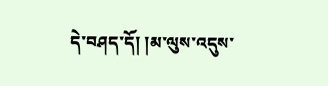དེ་བཤད་དོ། །མ་ལུས་འདུས་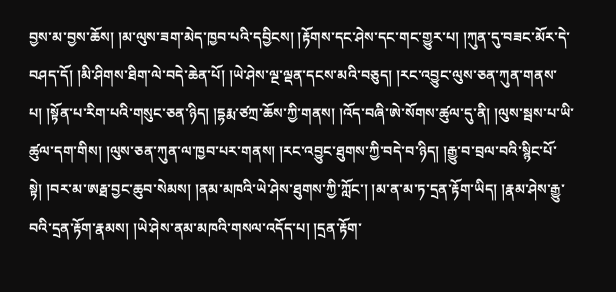བྱས་མ་བྱས་ཆོས། །མ་ལུས་ཟག་མེད་ཁྱབ་པའི་དབྱིངས། །རྟོགས་དང་ཤེས་དང་གང་གྱུར་པ། །ཀུན་དུ་བཟང་མོར་དེ་བཤད་དོ། །མི་ཤིགས་ཐིག་ལེ་བདེ་ཆེན་པོ། །ཡེ་ཤེས་ལྔ་ལྡན་དངས་མའི་བཅུད། །རང་འབྱུང་ལུས་ཅན་ཀུན་གནས་པ། །སྟོན་པ་རིག་པའི་གསུང་ཅན་ཉིད། །དྷརྨ་ཙཀྲ་ཆོས་ཀྱི་གནས། །འོད་བཞི་ཨེ་སོགས་ཚུལ་དུ་ནི། །ལུས་སྦས་པ་ཡི་ཚུལ་དག་གིས། །ལུས་ཅན་ཀུན་ལ་ཁྱབ་པར་གནས། །རང་འབྱུང་ཐུགས་ཀྱི་བདེ་བ་ཉིད། །རྒྱུ་བ་བྲལ་བའི་སྙིང་པོ་
སྟེ། །བར་མ་ཨརྠ་བྱང་ཆུབ་སེམས། །ནམ་མཁའི་ཡེ་ཤེས་ཐུགས་ཀྱི་ཀློང་། །མ་ན་མ་ཏ་དྲན་རྟོག་ཡིད། །རྣམ་ཤེས་རྒྱུ་བའི་དྲན་རྟོག་རྣམས། །ཡེ་ཤེས་ནམ་མཁའི་གསལ་འདོད་པ། །དྲན་རྟོག་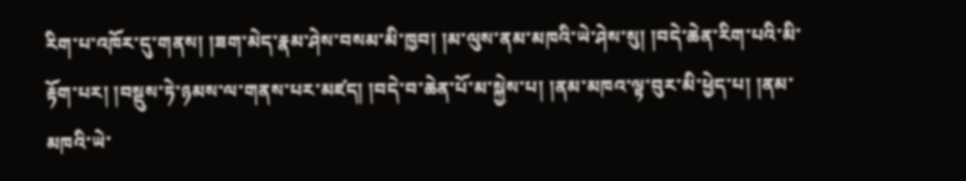རིག་པ་འཁོར་དུ་གནས། །ཟག་མེད་རྣམ་ཤེས་བསམ་མི་ཁྱབ། །མ་ལུས་ནམ་མཁའི་ཡེ་ཤེས་སུ། །བདེ་ཆེན་རིག་པའི་མི་རྟོག་པར། །བསྡུས་ཏེ་ཉམས་ལ་གནས་པར་མཛད། །བདེ་བ་ཆེན་པོ་མ་སྐྱེས་པ། །ནམ་མཁའ་ལྟ་བུར་མི་ཕྱེད་པ། །ནམ་མཁའི་ཡེ་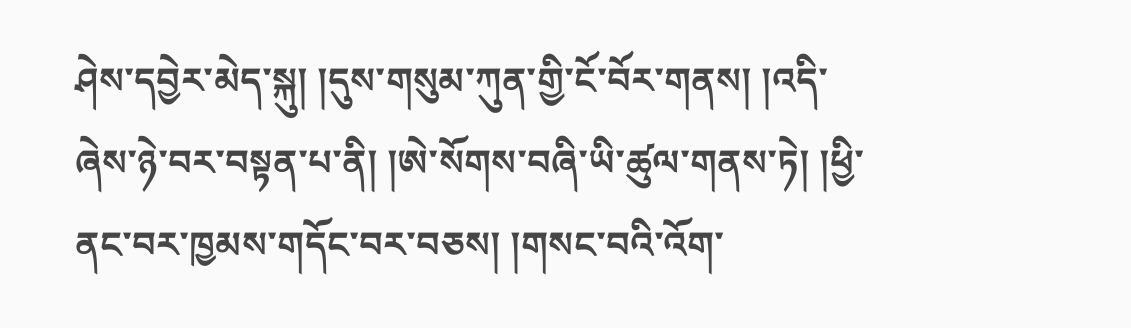ཤེས་དབྱེར་མེད་སྐུ། །དུས་གསུམ་ཀུན་གྱི་ངོ་བོར་གནས། །འདི་ཞེས་ཉེ་བར་བསྟན་པ་ནི། །ཨེ་སོགས་བཞི་ཡི་ཚུལ་གནས་ཏེ། །ཕྱི་ནང་བར་ཁྱམས་གདོང་བར་བཅས། །གསང་བའི་འོག་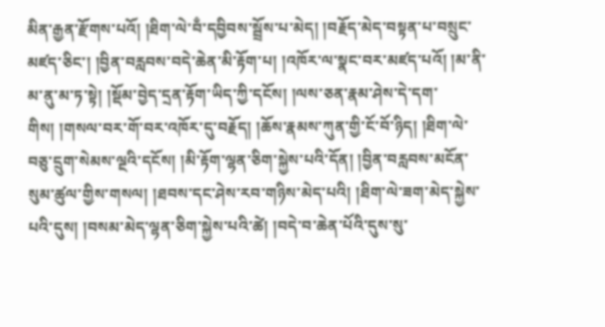མིན་རྒྱན་རྫོགས་པའོ། །ཐིག་ལེ་བྃ་དབྱིབས་སྦྲོས་པ་མེད། །བརྗོད་མེད་བསྟན་པ་བསྲུང་མཛད་ཅིང་། །བྱིན་བརླབས་བདེ་ཆེན་མི་རྟོག་པ། །འཁོར་ལ་སྣང་བར་མཛད་པའོ། །མ་ནི་མ་ནུ་མ་ཏ་སྟེ། །སྡོམ་བྱེད་དྲན་རྟོག་ཡིད་ཀྱི་དངོས། །ལས་ཅན་རྣམ་ཤེས་དེ་དག་གིས། །གསལ་བར་གོ་བར་འཁོར་དུ་བརྗོད། །ཆོས་རྣམས་ཀུན་གྱི་ངོ་བོ་ཉིད། །ཐིག་ལེ་བཅུ་དྲུག་སེམས་ལྔའི་དངོས། །མི་རྟོག་ལྷན་ཅིག་སྐྱེས་པའི་དོན། །བྱིན་བརླབས་མངོན་སུམ་ཚུལ་གྱིས་གསལ། །ཐབས་དང་ཤེས་རབ་གཉིས་མེད་པའི། །ཐིག་ལེ་ཟག་མེད་སྐྱེས་པའི་དུས། །བསམ་མེད་ལྷན་ཅིག་སྐྱེས་པའི་ཚེ། །བདེ་བ་ཆེན་པོའི་དུས་སུ་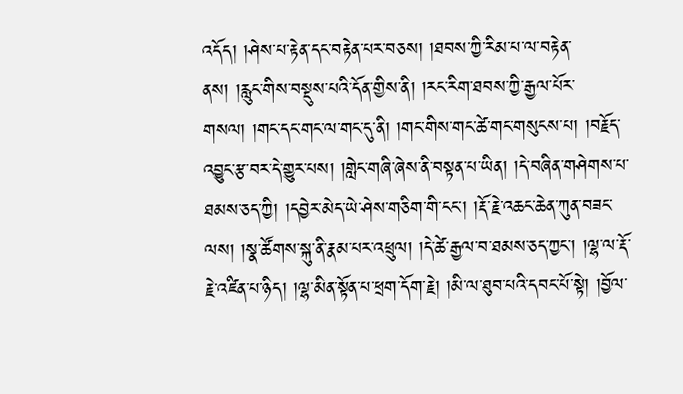འདོད། །ཤེས་པ་རྟེན་དང་བརྟེན་པར་བཅས། །ཐབས་ཀྱི་རིམ་པ་ལ་བརྟེན་ནས། །རླུང་གིས་བསྡུས་པའི་དོན་གྱིས་ནི། །རང་རིག་ཐབས་ཀྱི་རྒྱལ་པོར་གསལ། །གང་དང་གང་ལ་གང་དུ་ནི། །གང་གིས་གང་ཚེ་གང་གསུངས་པ། །བརྗོད་འབྱུང་རྩ་བར་དེ་གྱུར་པས། །གླེང་གཞི་ཞེས་ནི་བསྟན་པ་ཡིན། །དེ་བཞིན་གཤེགས་པ་ཐམས་ཅད་ཀྱི། །དབྱེར་མེད་ཡེ་ཤེས་གཅིག་གི་ངང་། །རྡོ་རྗེ་འཆང་ཆེན་ཀུན་བཟང་ལས། །སྣ་ཚོགས་སྐུ་ནི་རྣམ་པར་འཕྲུལ། །དེ་ཚེ་རྒྱལ་བ་ཐམས་ཅད་ཀྱང་། །ལྷ་ལ་རྡོ་རྗེ་འཛིན་པ་ཉིད། །ལྷ་མིན་སྟོན་པ་ཕྲག་དོག་རྗེ། །མི་ལ་ཐུབ་པའི་དབང་པོ་སྟེ། །བྱོལ་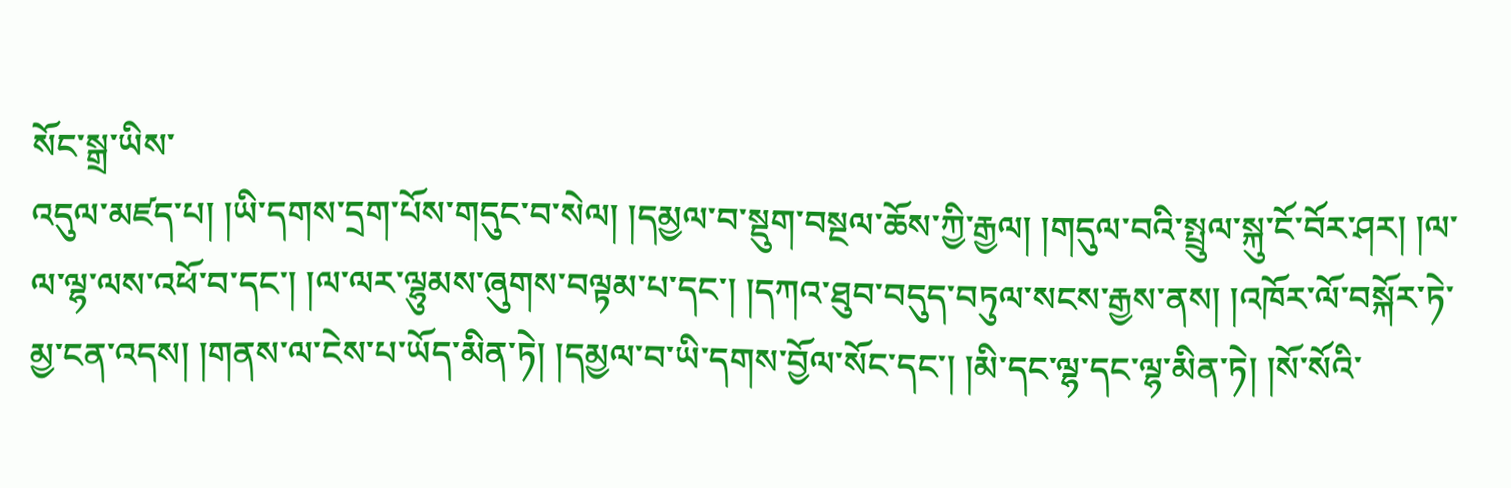སོང་སྒྲ་ཡིས་
འདུལ་མཛད་པ། །ཡི་དགས་དྲག་པོས་གདུང་བ་སེལ། །དམྱལ་བ་སྡུག་བསྔལ་ཆོས་ཀྱི་རྒྱལ། །གདུལ་བའི་སྤྲུལ་སྐུ་ངོ་བོར་ཤར། །ལ་ལ་ལྷ་ལས་འཕོ་བ་དང་། །ལ་ལར་ལྷུམས་ཞུགས་བལྟམ་པ་དང་། །དཀའ་ཐུབ་བདུད་བཏུལ་སངས་རྒྱས་ནས། །འཁོར་ལོ་བསྐོར་ཏེ་མྱ་ངན་འདས། །གནས་ལ་ངེས་པ་ཡོད་མིན་ཏེ། །དམྱལ་བ་ཡི་དགས་བྱོལ་སོང་དང་། །མི་དང་ལྷ་དང་ལྷ་མིན་ཏེ། །སོ་སོའི་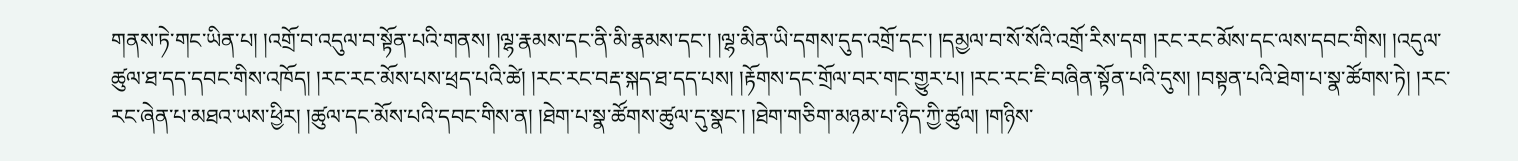གནས་ཏེ་གང་ཡིན་པ། །འགྲོ་བ་འདུལ་བ་སྟོན་པའི་གནས། །ལྷ་རྣམས་དང་ནི་མི་རྣམས་དང་། །ལྷ་མིན་ཡི་དགས་དུད་འགྲོ་དང་། །དམྱལ་བ་སོ་སོའི་འགྲོ་རིས་དག །རང་རང་མོས་དང་ལས་དབང་གིས། །འདུལ་ཚུལ་ཐ་དད་དབང་གིས་འཁོད། །རང་རང་མོས་པས་ཕྲད་པའི་ཚེ། །རང་རང་བརྡ་སྐད་ཐ་དད་པས། །རྟོགས་དང་གྲོལ་བར་གང་གྱུར་པ། །རང་རང་ཇི་བཞིན་སྟོན་པའི་དུས། །བསྟན་པའི་ཐེག་པ་སྣ་ཚོགས་ཏེ། །རང་རང་ཞེན་པ་མཐའ་ཡས་ཕྱིར། །ཚུལ་དང་མོས་པའི་དབང་གིས་ན། །ཐེག་པ་སྣ་ཚོགས་ཚུལ་དུ་སྣང་། །ཐེག་གཅིག་མཉམ་པ་ཉིད་ཀྱི་ཚུལ། །གཉིས་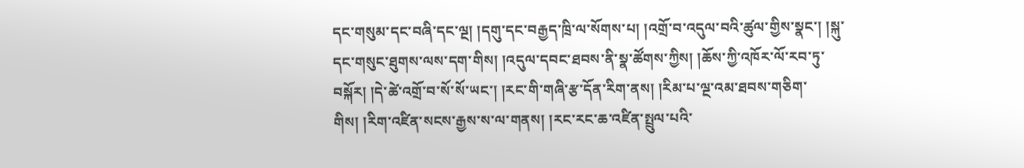དང་གསུམ་དང་བཞི་དང་ལྔ། །དགུ་དང་བརྒྱད་ཁྲི་ལ་སོགས་པ། །འགྲོ་བ་འདུལ་བའི་ཚུལ་གྱིས་སྣང་། །སྐུ་དང་གསུང་ཐུགས་ལས་དག་གིས། །འདུལ་དབང་ཐབས་ནི་སྣ་ཚོགས་ཀྱིས། །ཆོས་ཀྱི་འཁོར་ལོ་རབ་ཏུ་བསྐོར། །དེ་ཚེ་འགྲོ་བ་སོ་སོ་ཡང་། །རང་གི་གཞི་རྩ་དོན་རིག་ནས། །རིམ་པ་ལྔ་འམ་ཐབས་གཅིག་གིས། །རིག་འཛིན་སངས་རྒྱས་ས་ལ་གནས། །རང་རང་ཆ་འཛིན་སྤྲུལ་པའི་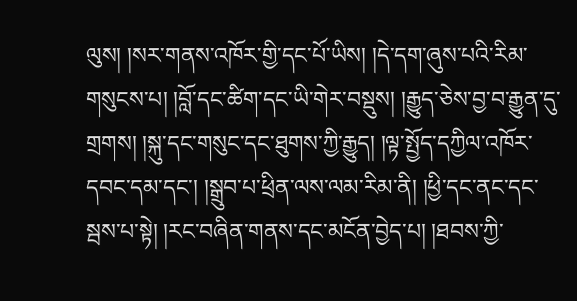ལུས། །སར་གནས་འཁོར་གྱི་དང་པོ་ཡིས། །དེ་དག་ཞུས་པའི་རིམ་གསུངས་པ། །བློ་དང་ཚིག་དང་ཡི་གེར་བསྡུས། །རྒྱུད་ཅེས་བྱ་བ་རྒྱུན་དུ་གྲགས། །སྐུ་དང་གསུང་དང་ཐུགས་ཀྱི་རྒྱུད། །ལྟ་སྤྱོད་དཀྱིལ་འཁོར་དབང་དམ་དང་། །སྒྲུབ་པ་ཕྲིན་ལས་ལམ་རིམ་ནི། །ཕྱི་དང་ནང་དང་སྦས་པ་སྟེ། །རང་བཞིན་གནས་དང་མངོན་བྱེད་པ། །ཐབས་ཀྱི་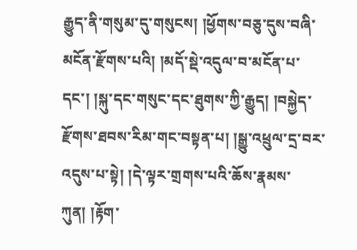རྒྱུད་ནི་གསུམ་དུ་གསུངས། །ཕྱོགས་བཅུ་དུས་བཞི་མངོན་རྫོགས་པའི། །མདོ་སྡེ་འདུལ་བ་མངོན་པ་དང་། །སྐུ་དང་གསུང་དང་ཐུགས་ཀྱི་རྒྱུད། །བསྐྱེད་རྫོགས་ཐབས་རིམ་གང་བསྟན་པ། །སྒྱུ་འཕྲུལ་དྲ་བར་
འདུས་པ་སྟེ། །དེ་ལྟར་གྲགས་པའི་ཆོས་རྣམས་ཀུན། །རྟོག་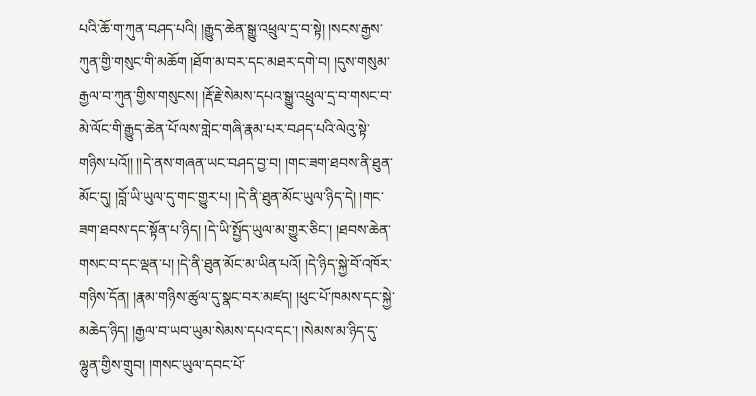པའི་ཆོ་ག་ཀུན་བཤད་པའི། །རྒྱུད་ཆེན་སྒྱུ་འཕྲུལ་དྲ་བ་སྟེ། །སངས་རྒྱས་ཀུན་གྱི་གསུང་གི་མཆོག །ཐོག་མ་བར་དང་མཐར་དགེ་བ། །དུས་གསུམ་རྒྱལ་བ་ཀུན་གྱིས་གསུངས། །རྡོ་རྗེ་སེམས་དཔའ་སྒྱུ་འཕྲུལ་དྲ་བ་གསང་བ་མེ་ལོང་གི་རྒྱུད་ཆེན་པོ་ལས་གླེང་གཞི་རྣམ་པར་བཤད་པའི་ལེའུ་སྟེ་གཉིས་པའོ།། །།དེ་ནས་གཞན་ཡང་བཤད་བྱ་བ། །གང་ཟག་ཐབས་ནི་ཐུན་མོང་དུ། །བློ་ཡི་ཡུལ་དུ་གང་གྱུར་པ། །དེ་ནི་ཐུན་མོང་ཡུལ་ཉིད་དེ། །གང་ཟག་ཐབས་དང་སྟོན་པ་ཉིད། །དེ་ཡི་སྤྱོད་ཡུལ་མ་གྱུར་ཅིང་། །ཐབས་ཆེན་གསང་བ་དང་ལྡན་པ། །དེ་ནི་ཐུན་མོང་མ་ཡིན་པའོ། །དེ་ཉིད་སྐྱེ་བོ་འཁོར་གཉིས་དོན། །རྣམ་གཉིས་ཚུལ་དུ་སྣང་བར་མཛད། །ཕུང་པོ་ཁམས་དང་སྐྱེ་མཆེད་ཉིད། །རྒྱལ་བ་ཡབ་ཡུམ་སེམས་དཔའ་དང་། །སེམས་མ་ཉིད་དུ་ལྷུན་གྱིས་གྲུབ། །གསང་ཡུལ་དབང་པོ་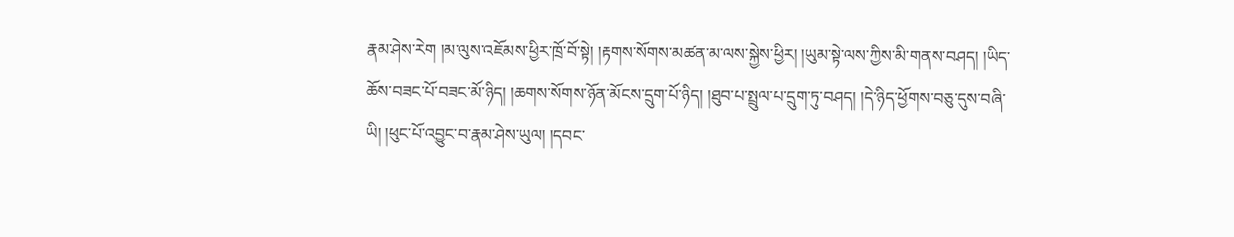རྣམ་ཤེས་རེག །མ་ལུས་འཇོམས་ཕྱིར་ཁྲོ་བོ་སྟེ། །རྟགས་སོགས་མཚན་མ་ལས་སྐྱེས་ཕྱིར། །ཡུམ་སྟེ་ལས་ཀྱིས་མི་གནས་བཤད། །ཡིད་ཆོས་བཟང་པོ་བཟང་མོ་ཉིད། །ཆགས་སོགས་ཉོན་མོངས་དྲུག་པོ་ཉིད། །ཐུབ་པ་སྤྲུལ་པ་དྲུག་ཏུ་བཤད། །དེ་ཉིད་ཕྱོགས་བཅུ་དུས་བཞི་ཡི། །ཕུང་པོ་འབྱུང་བ་རྣམ་ཤེས་ཡུལ། །དབང་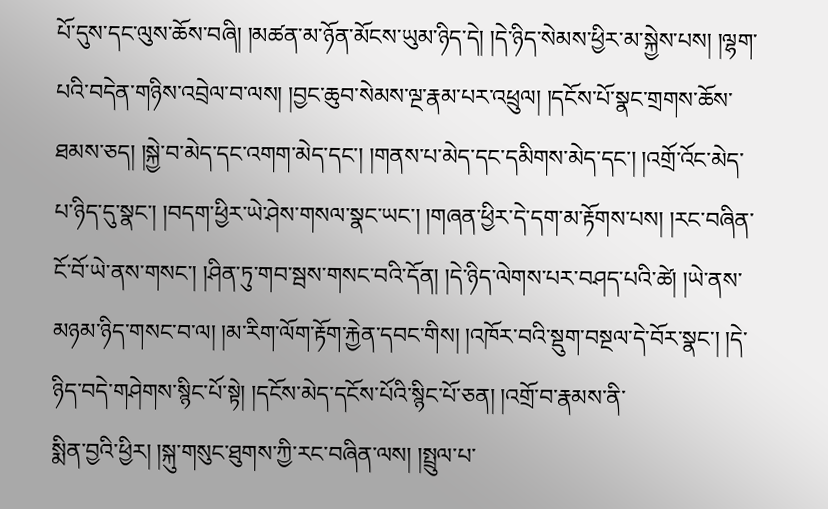པོ་དུས་དང་ལུས་ཆོས་བཞི། །མཚན་མ་ཉོན་མོངས་ཡུམ་ཉིད་དེ། །དེ་ཉིད་སེམས་ཕྱིར་མ་སྐྱེས་པས། །ལྷག་པའི་བདེན་གཉིས་འབྲེལ་བ་ལས། །བྱང་ཆུབ་སེམས་ལྔ་རྣམ་པར་འཕྲུལ། །དངོས་པོ་སྣང་གྲགས་ཆོས་ཐམས་ཅད། །སྐྱེ་བ་མེད་དང་འགག་མེད་དང་། །གནས་པ་མེད་དང་དམིགས་མེད་དང་། །འགྲོ་འོང་མེད་པ་ཉིད་དུ་སྣང་། །བདག་ཕྱིར་ཡེ་ཤེས་གསལ་སྣང་ཡང་། །གཞན་ཕྱིར་དེ་དག་མ་རྟོགས་པས། །རང་བཞིན་ངོ་བོ་ཡེ་ནས་གསང་། །ཤིན་ཏུ་གབ་སྦས་གསང་བའི་དོན། །དེ་ཉིད་ལེགས་པར་བཤད་པའི་ཚེ། །ཡེ་ནས་མཉམ་ཉིད་གསང་བ་ལ། །མ་རིག་ལོག་རྟོག་རྐྱེན་དབང་གིས། །འཁོར་བའི་སྡུག་བསྔལ་དེ་བོར་སྣང་། །དེ་ཉིད་བདེ་གཤེགས་སྙིང་པོ་སྟེ། །དངོས་མེད་དངོས་པོའི་སྙིང་པོ་ཅན། །འགྲོ་བ་རྣམས་ནི་
སྨིན་བྱའི་ཕྱིར། །སྐུ་གསུང་ཐུགས་ཀྱི་རང་བཞིན་ལས། །སྤྲུལ་པ་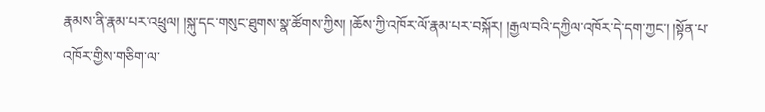རྣམས་ནི་རྣམ་པར་འཕྲུལ། །སྐུ་དང་གསུང་ཐུགས་སྣ་ཚོགས་ཀྱིས། །ཆོས་ཀྱི་འཁོར་ལོ་རྣམ་པར་བསྐོར། །རྒྱལ་བའི་དཀྱིལ་འཁོར་དེ་དག་ཀྱང་། །སྟོན་པ་འཁོར་གྱིས་གཅིག་ལ་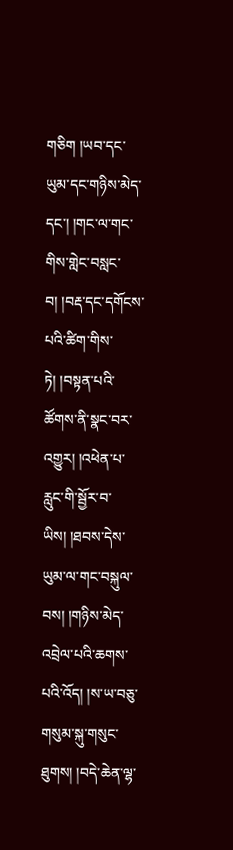གཅིག །ཡབ་དང་ཡུམ་དང་གཉིས་མེད་དང་། །གང་ལ་གང་གིས་གླེང་བསླང་བ། །བརྡ་དང་དགོངས་པའི་ཚིག་གིས་ཏེ། །བསྟན་པའི་ཚོགས་ནི་སྣང་བར་འགྱུར། །འཕེན་པ་རླུང་གི་སྦྱོར་བ་ཡིས། །ཐབས་དེས་ཡུམ་ལ་གང་བསྐུལ་བས། །གཉིས་མེད་འབྲེལ་པའི་ཆགས་པའི་འོད། །ས་ཡ་བཅུ་གསུམ་སྐུ་གསུང་ཐུགས། །བདེ་ཆེན་ལྷ་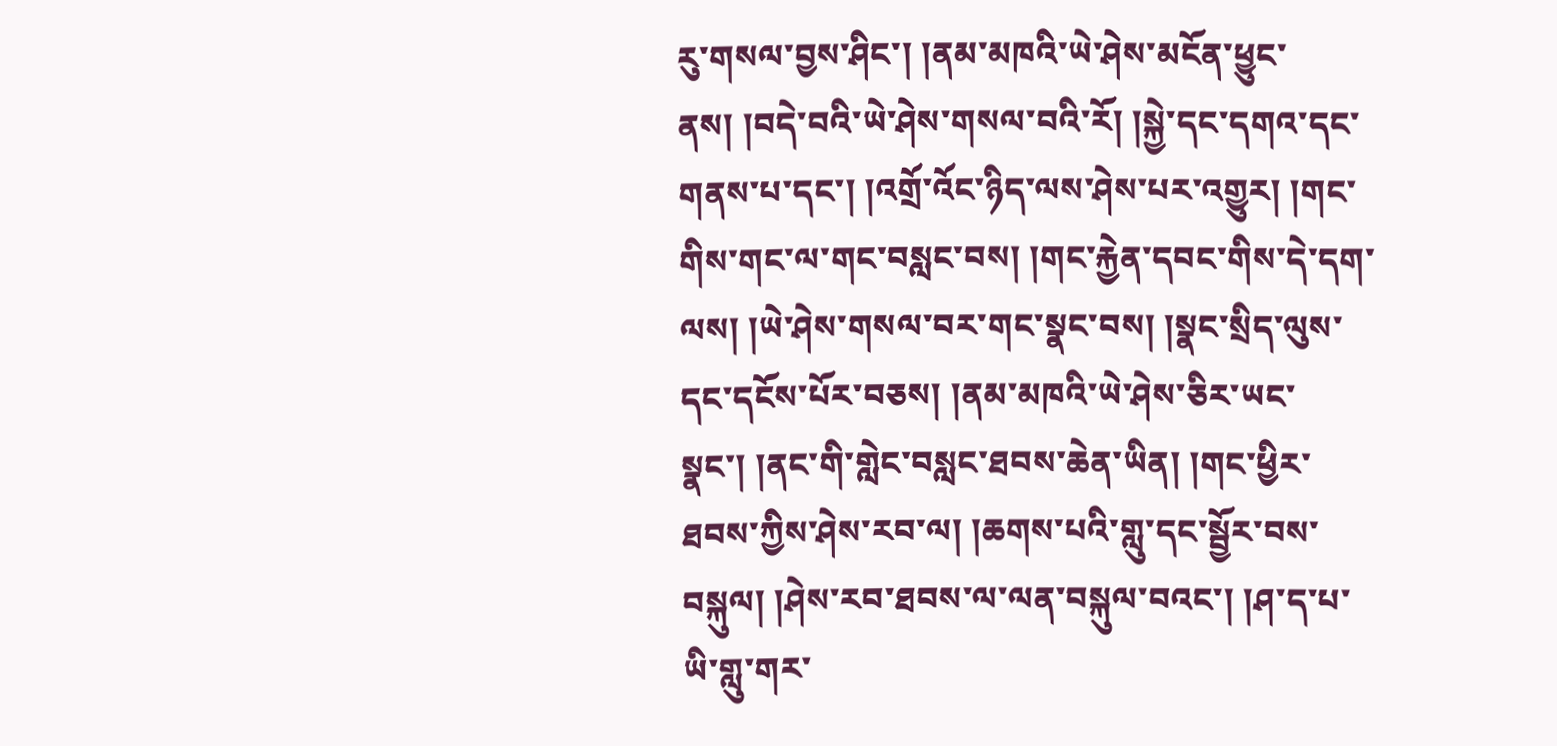རུ་གསལ་བྱས་ཤིང་། །ནམ་མཁའི་ཡེ་ཤེས་མངོན་ཕྱུང་ནས། །བདེ་བའི་ཡེ་ཤེས་གསལ་བའི་རོ། །སྐྱེ་དང་དགའ་དང་གནས་པ་དང་། །འགྲོ་འོང་ཉིད་ལས་ཤེས་པར་འགྱུར། །གང་གིས་གང་ལ་གང་བསླང་བས། །གང་རྐྱེན་དབང་གིས་དེ་དག་ལས། །ཡེ་ཤེས་གསལ་བར་གང་སྣང་བས། །སྣང་སྲིད་ལུས་དང་དངོས་པོར་བཅས། །ནམ་མཁའི་ཡེ་ཤེས་ཅིར་ཡང་སྣང་། །ནང་གི་གླེང་བསླང་ཐབས་ཆེན་ཡིན། །གང་ཕྱིར་ཐབས་ཀྱིས་ཤེས་རབ་ལ། །ཆགས་པའི་གླུ་དང་སྦྱོར་བས་བསྐུལ། །ཤེས་རབ་ཐབས་ལ་ལན་བསྐུལ་བའང་། །ཤ་ད་པ་ཡི་གླུ་གར་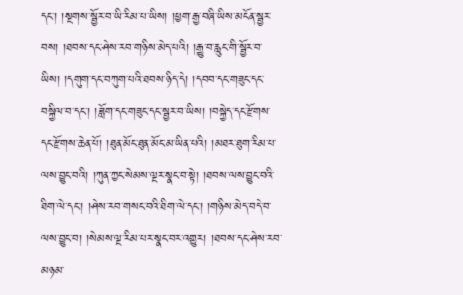དང་། །སྔགས་སྦྱོར་བ་ཡི་རིམ་པ་ཡིས། །ཕྱག་རྒྱ་བཞི་ཡིས་མངོན་སྦྱར་བས། །ཐབས་དང་ཤེས་རབ་གཉིས་མེད་པའི། །རྒྱུ་བ་རླུང་གི་སྦྱོར་བ་ཡིས། །དགུག་དང་བཀུག་པའི་ཐབས་ཉིད་དེ། །དབབ་དང་གཟུང་དང་བསྐྱིལ་བ་དང་། །ཟློག་དང་གཟུང་དང་སྦྱར་བ་ཡིས། །བསྐྱེད་དང་རྫོགས་དང་རྫོགས་ཆེན་པོ། །ཐུན་མོང་ཐུན་མོང་མ་ཡིན་པའི། །མཐར་ཐུག་རིམ་པ་ལས་བྱུང་བའི། །ཀུན་ཀྱང་སེམས་ལྔར་སྣང་བ་སྟེ། །ཐབས་ལས་བྱུང་བའི་ཐིག་ལེ་དང་། །ཤེས་རབ་གསང་བའི་ཐིག་ལེ་དང་། །གཉིས་མེད་བདེ་བ་ལས་བྱུང་བ། །སེམས་ལྔ་རིམ་པར་སྣང་བར་འགྱུར། །ཐབས་དང་ཤེས་རབ་མཉམ་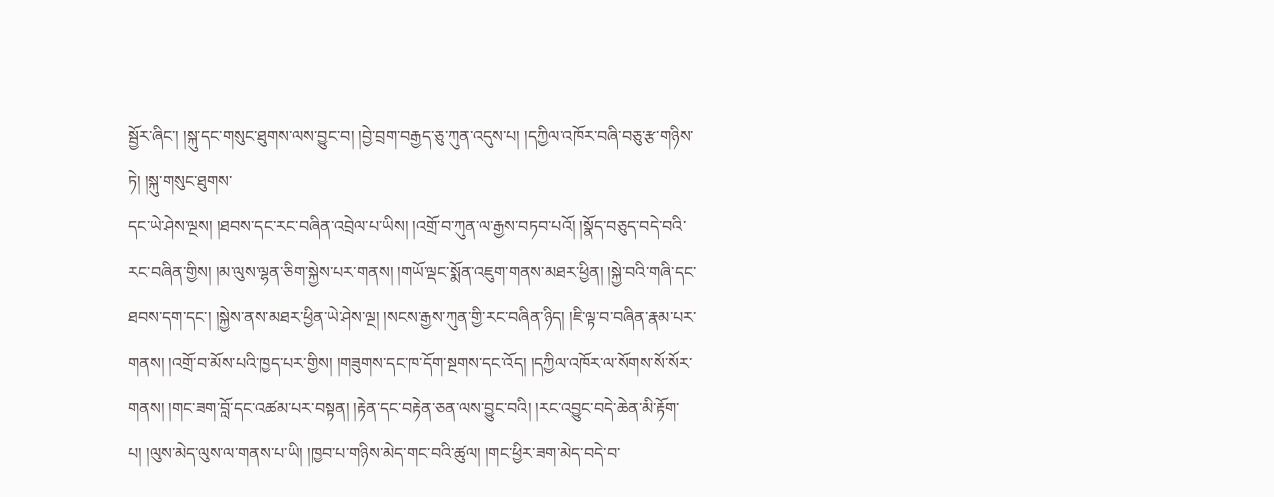སྦྱོར་ཞིང་། །སྐུ་དང་གསུང་ཐུགས་ལས་བྱུང་བ། །བྱེ་བྲག་བརྒྱད་ཅུ་ཀུན་འདུས་པ། །དཀྱིལ་འཁོར་བཞི་བཅུ་རྩ་གཉིས་ཏེ། །སྐུ་གསུང་ཐུགས་
དང་ཡེ་ཤེས་ལྔས། །ཐབས་དང་རང་བཞིན་འབྲེལ་པ་ཡིས། །འགྲོ་བ་ཀུན་ལ་རྒྱས་བཏབ་པའོ། །སྣོད་བཅུད་བདེ་བའི་རང་བཞིན་གྱིས། །མ་ལུས་ལྷན་ཅིག་སྐྱེས་པར་གནས། །གཡོ་ལྡང་སྨོན་འཇུག་གནས་མཐར་ཕྱིན། །སྐྱེ་བའི་གཞི་དང་ཐབས་དག་དང་། །སྐྱེས་ནས་མཐར་ཕྱིན་ཡེ་ཤེས་ལྔ། །སངས་རྒྱས་ཀུན་གྱི་རང་བཞིན་ཉིད། །ཇི་ལྟ་བ་བཞིན་རྣམ་པར་གནས། །འགྲོ་བ་མོས་པའི་ཁྱད་པར་གྱིས། །གཟུགས་དང་ཁ་དོག་སྔགས་དང་འོད། །དཀྱིལ་འཁོར་ལ་སོགས་སོ་སོར་གནས། །གང་ཟག་བློ་དང་འཚམ་པར་བསྟན། །རྟེན་དང་བརྟེན་ཅན་ལས་བྱུང་བའི། །རང་འབྱུང་བདེ་ཆེན་མི་རྟོག་པ། །ལུས་མེད་ལུས་ལ་གནས་པ་ཡི། །ཁྱབ་པ་གཉིས་མེད་གང་བའི་ཚུལ། །གང་ཕྱིར་ཟག་མེད་བདེ་བ་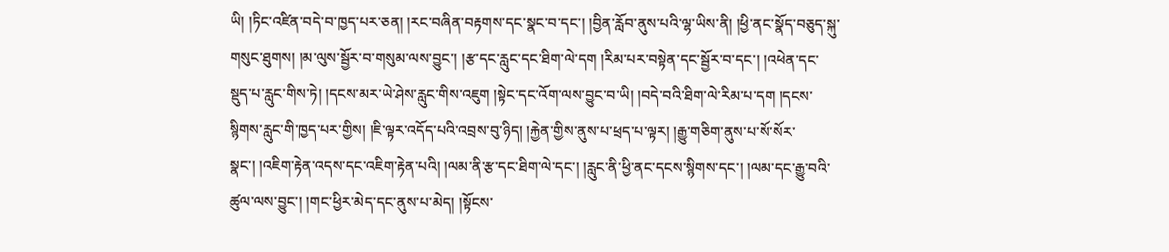ཡི། །ཏིང་འཛིན་བདེ་བ་ཁྱད་པར་ཅན། །རང་བཞིན་བརྟགས་དང་སྣང་བ་དང་། །བྱིན་རློབ་ནུས་པའི་ལྷ་ཡིས་ནི། །ཕྱི་ནང་སྣོད་བཅུད་སྐུ་གསུང་ཐུགས། །མ་ལུས་སྦྱོར་བ་གསུམ་ལས་བྱུང་། །རྩ་དང་རླུང་དང་ཐིག་ལེ་དག །རིམ་པར་བསྟེན་དང་སྦྱོར་བ་དང་། །འཕེན་དང་སྡུད་པ་རླུང་གིས་ཏེ། །དངས་མར་ཡེ་ཤེས་རླུང་གིས་འཇུག །སྟེང་དང་འོག་ལས་བྱུང་བ་ཡི། །བདེ་བའི་ཐིག་ལེ་རིམ་པ་དག །དངས་སྙིགས་རླུང་གི་ཁྱད་པར་གྱིས། །ཇི་ལྟར་འདོད་པའི་འབྲས་བུ་ཉིད། །རྐྱེན་གྱིས་ནུས་པ་ཕྲད་པ་ལྟར། །རྒྱུ་གཅིག་ནུས་པ་སོ་སོར་སྣང་། །འཇིག་རྟེན་འདས་དང་འཇིག་རྟེན་པའི། །ལམ་ནི་རྩ་དང་ཐིག་ལེ་དང་། །རླུང་ནི་ཕྱི་ནང་དངས་སྙིགས་དང་། །ལམ་དང་རྒྱུ་བའི་ཚུལ་ལས་བྱུང་། །གང་ཕྱིར་མེད་དང་ནུས་པ་མེད། །སྟོངས་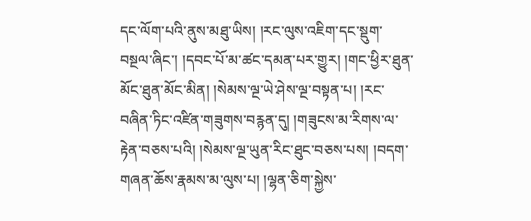དང་ལོག་པའི་ནུས་མཐུ་ཡིས། །རང་ལུས་འཇིག་དང་སྡུག་བསྔལ་ཞིང་། །དབང་པོ་མ་ཚང་དམན་པར་གྱུར། །གང་ཕྱིར་ཐུན་མོང་ཐུན་མོང་མིན། །སེམས་ལྔ་ཡེ་ཤེས་ལྔ་བསྟན་པ། །རང་བཞིན་ཏིང་འཛིན་གཟུགས་བརྙན་དུ། །གཟུངས་མ་རིགས་ལ་རྟེན་བཅས་པའི། །སེམས་ལྔ་ཡུན་རིང་ཐུང་བཅས་པས། །བདག་གཞན་ཆོས་རྣམས་མ་ལུས་པ། །ལྷན་ཅིག་སྐྱེས་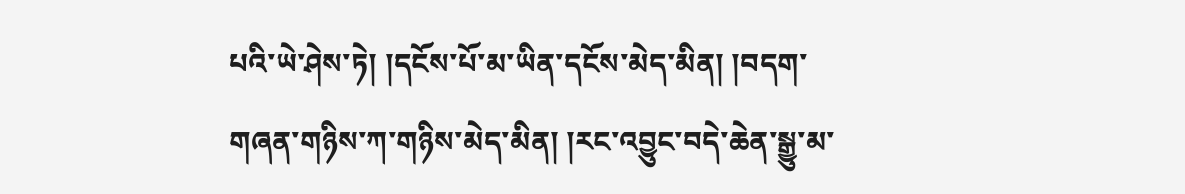པའི་ཡེ་ཤེས་ཏེ། །དངོས་པོ་མ་ཡིན་དངོས་མེད་མིན། །བདག་གཞན་གཉིས་ཀ་གཉིས་མེད་མིན། །རང་འབྱུང་བདེ་ཆེན་སྒྱུ་མ་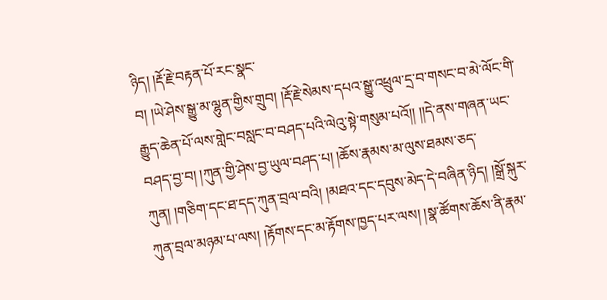ཉིད། །རྡོ་རྗེ་བརྟན་པོ་རང་སྣང་
བ། །ཡེ་ཤེས་སྒྱུ་མ་ལྷུན་གྱིས་གྲུབ། །རྡོ་རྗེ་སེམས་དཔའ་སྒྱུ་འཕྲུལ་དྲ་བ་གསང་བ་མེ་ལོང་གི་རྒྱུད་ཆེན་པོ་ལས་གླེང་བསླང་བ་བཤད་པའི་ལེའུ་སྟེ་གསུམ་པའོ།། །།དེ་ནས་གཞན་ཡང་བཤད་བྱ་བ། །ཀུན་གྱི་ཤེས་བྱ་ཡུལ་བཤད་པ། །ཆོས་རྣམས་མ་ལུས་ཐམས་ཅད་ཀུན། །གཅིག་དང་ཐ་དད་ཀུན་བྲལ་བའི། །མཐའ་དང་དབུས་མེད་དེ་བཞིན་ཉིད། །སྒྲོ་སྐུར་ཀུན་བྲལ་མཉམ་པ་ལས། །རྟོགས་དང་མ་རྟོགས་ཁྱད་པར་ལས། །སྣ་ཚོགས་ཆོས་ནི་རྣམ་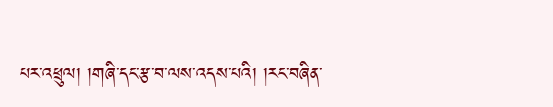པར་འཕྲུལ། །གཞི་དང་རྩ་བ་ལས་འདས་པའི། །རང་བཞིན་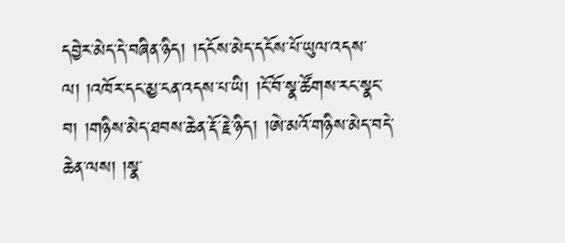དབྱེར་མེད་དེ་བཞིན་ཉིད། །དངོས་མེད་དངོས་པོ་ཡུལ་འདས་ལ། །འཁོར་དང་མྱ་ངན་འདས་པ་ཡི། །ངོ་བོ་སྣ་ཚོགས་རང་སྣང་བ། །གཉིས་མེད་ཐབས་ཆེན་རྡོ་རྗེ་ཉིད། །ཨེ་མའོ་གཉིས་མེད་བདེ་ཆེན་ལས། །སྣ་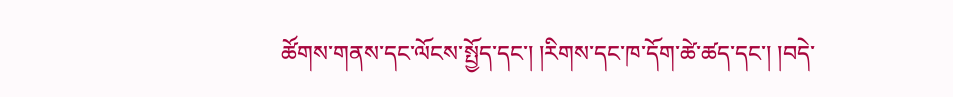ཚོགས་གནས་དང་ལོངས་སྤྱོད་དང་། །རིགས་དང་ཁ་དོག་ཚེ་ཚད་དང་། །བདེ་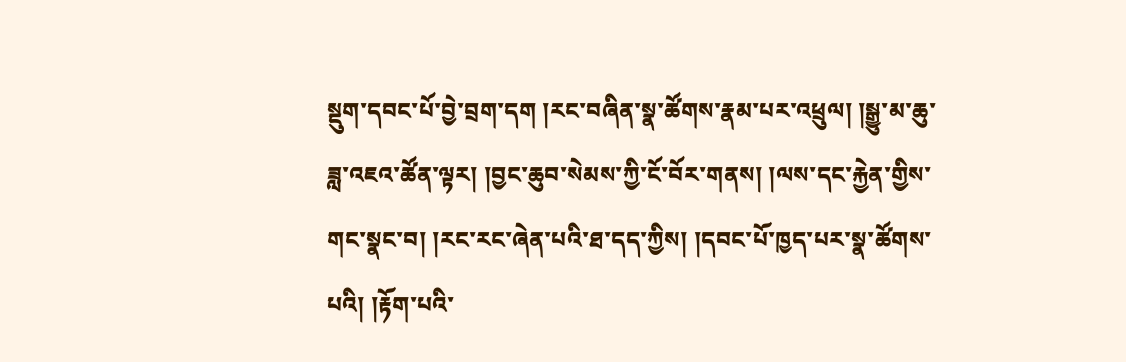སྡུག་དབང་པོ་བྱེ་བྲག་དག །རང་བཞིན་སྣ་ཚོགས་རྣམ་པར་འཕྲུལ། །སྒྱུ་མ་ཆུ་ཟླ་འཇའ་ཚོན་ལྟར། །བྱང་ཆུབ་སེམས་ཀྱི་ངོ་བོར་གནས། །ལས་དང་རྐྱེན་གྱིས་གང་སྣང་བ། །རང་རང་ཞེན་པའི་ཐ་དད་ཀྱིས། །དབང་པོ་ཁྱད་པར་སྣ་ཚོགས་པའི། །རྟོག་པའི་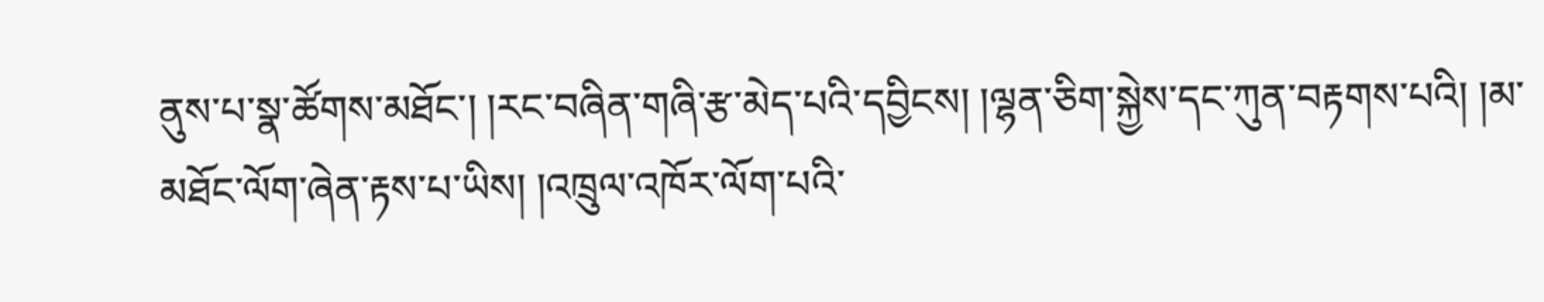ནུས་པ་སྣ་ཚོགས་མཐོང་། །རང་བཞིན་གཞི་རྩ་མེད་པའི་དབྱིངས། །ལྷན་ཅིག་སྐྱེས་དང་ཀུན་བརྟགས་པའི། །མ་མཐོང་ལོག་ཞེན་རྟས་པ་ཡིས། །འཁྲུལ་འཁོར་ལོག་པའི་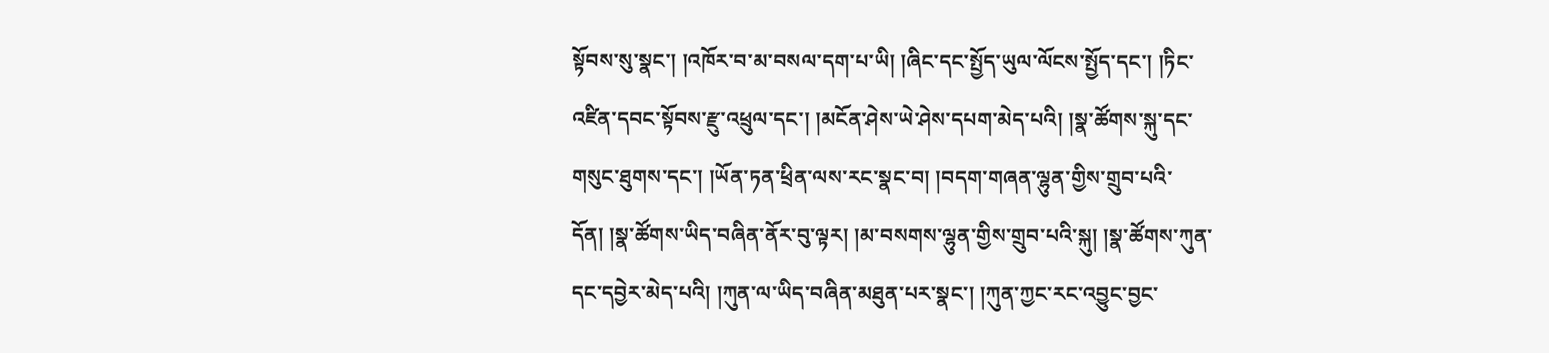སྟོབས་སུ་སྣང་། །འཁོར་བ་མ་བསལ་དག་པ་ཡི། །ཞིང་དང་སྤྱོད་ཡུལ་ལོངས་སྤྱོད་དང་། །ཏིང་འཛིན་དབང་སྟོབས་རྫུ་འཕྲུལ་དང་། །མངོན་ཤེས་ཡེ་ཤེས་དཔག་མེད་པའི། །སྣ་ཚོགས་སྐུ་དང་གསུང་ཐུགས་དང་། །ཡོན་ཏན་ཕྲིན་ལས་རང་སྣང་བ། །བདག་གཞན་ལྷུན་གྱིས་གྲུབ་པའི་དོན། །སྣ་ཚོགས་ཡིད་བཞིན་ནོར་བུ་ལྟར། །མ་བསགས་ལྷུན་གྱིས་གྲུབ་པའི་སྐུ། །སྣ་ཚོགས་ཀུན་དང་དབྱེར་མེད་པའི། །ཀུན་ལ་ཡིད་བཞིན་མཐུན་པར་སྣང་། །ཀུན་ཀྱང་རང་འབྱུང་བྱང་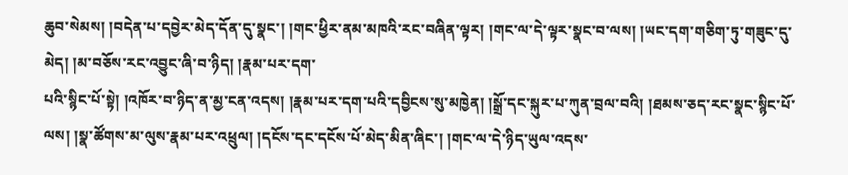ཆུབ་སེམས། །བདེན་པ་དབྱེར་མེད་དོན་དུ་སྣང་། །གང་ཕྱིར་ནམ་མཁའི་རང་བཞིན་ལྟར། །གང་ལ་དེ་ལྟར་སྣང་བ་ལས། །ཡང་དག་གཅིག་ཏུ་གཟུང་དུ་མེད། །མ་བཅོས་རང་འབྱུང་ཞི་བ་ཉིད། །རྣམ་པར་དག་
པའི་སྙིང་པོ་སྟེ། །འཁོར་བ་ཉིད་ན་མྱ་ངན་འདས། །རྣམ་པར་དག་པའི་དབྱིངས་སུ་མཁྱེན། །སྒྲོ་དང་སྐུར་པ་ཀུན་བྲལ་བའི། །ཐམས་ཅད་རང་སྣང་སྙིང་པོ་ལས། །སྣ་ཚོགས་མ་ལུས་རྣམ་པར་འཕྲུལ། །དངོས་དང་དངོས་པོ་མེད་མིན་ཞིང་། །གང་ལ་དེ་ཉིད་ཡུལ་འདས་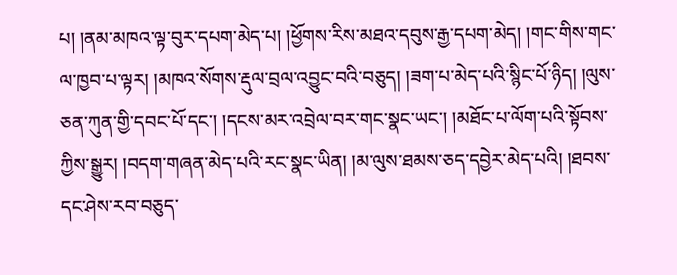པ། །ནམ་མཁའ་ལྟ་བུར་དཔག་མེད་པ། །ཕྱོགས་རིས་མཐའ་དབུས་རྒྱ་དཔག་མེད། །གང་གིས་གང་ལ་ཁྱབ་པ་ལྟར། །མཁའ་སོགས་རྡུལ་བྲལ་འབྱུང་བའི་བཅུད། །ཟག་པ་མེད་པའི་སྙིང་པོ་ཉིད། །ལུས་ཅན་ཀུན་གྱི་དབང་པོ་དང་། །དངས་མར་འབྲེལ་བར་གང་སྣང་ཡང་། །མཐོང་པ་ལོག་པའི་སྟོབས་ཀྱིས་སྒྱུར། །བདག་གཞན་མེད་པའི་རང་སྣང་ཡིན། །མ་ལུས་ཐམས་ཅད་དབྱེར་མེད་པའི། །ཐབས་དང་ཤེས་རབ་བཅུད་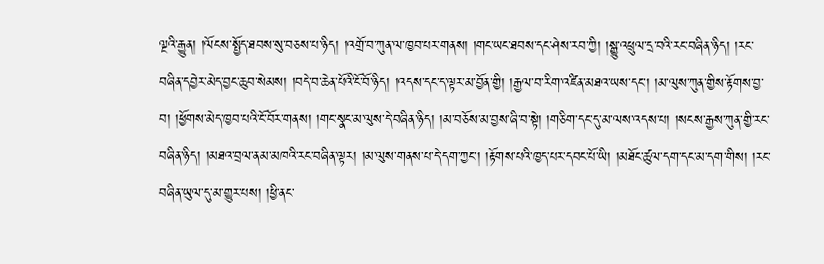ལྔའི་རྒྱུན། །ལོངས་སྤྱོད་ཐབས་སུ་བཅས་པ་ཉིད། །འགྲོ་བ་ཀུན་ལ་ཁྱབ་པར་གནས། །གང་ཡང་ཐབས་དང་ཤེས་རབ་ཀྱི། །སྒྱུ་འཕྲུལ་དྲ་བའི་རང་བཞིན་ཉིད། །རང་བཞིན་དབྱེར་མེད་བྱང་ཆུབ་སེམས། །བདེ་བ་ཆེན་པོའི་ངོ་བོ་ཉིད། །འདས་དང་ད་ལྟར་མ་བྱོན་གྱི། །རྒྱལ་བ་རིག་འཛིན་མཐའ་ཡས་དང་། །མ་ལུས་ཀུན་གྱིས་རྟོགས་བྱ་བ། །ཕྱོགས་མེད་ཁྱབ་པའི་ངོ་བོར་གནས། །གང་སྣང་མ་ལུས་དེ་བཞིན་ཉིད། །མ་བཅོས་མ་བྱས་ཞི་བ་སྟེ། །གཅིག་དང་དུ་མ་ལས་འདས་པ། །སངས་རྒྱས་ཀུན་གྱི་རང་བཞིན་ཉིད། །མཐའ་བྲལ་ནམ་མཁའི་རང་བཞིན་ལྟར། །མ་ལུས་གནས་པ་དེ་དག་ཀྱང་། །རྟོགས་པའི་ཁྱད་པར་དབང་པོ་ཡི། །མཐོང་ཚུལ་དག་དང་མ་དག་གིས། །རང་བཞིན་ཡུལ་དུ་མ་གྱུར་པས། །ཕྱི་ནང་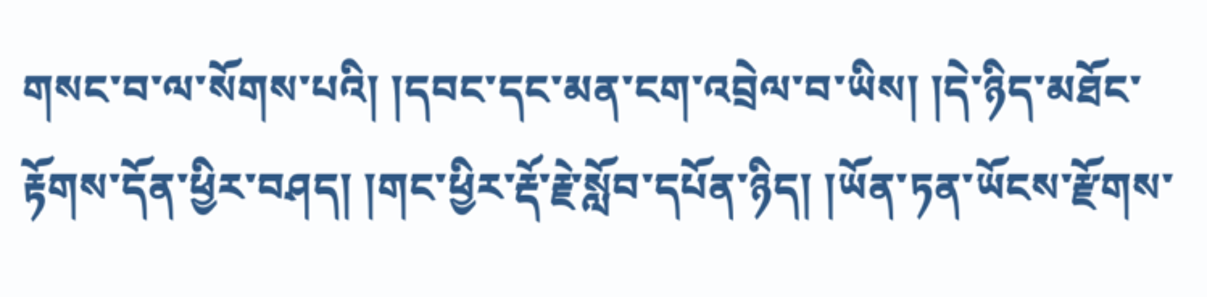གསང་བ་ལ་སོགས་པའི། །དབང་དང་མན་ངག་འབྲེལ་བ་ཡིས། །དེ་ཉིད་མཐོང་རྟོགས་དོན་ཕྱིར་བཤད། །གང་ཕྱིར་རྡོ་རྗེ་སློབ་དཔོན་ཉིད། །ཡོན་ཏན་ཡོངས་རྫོགས་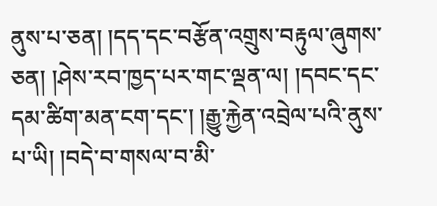ནུས་པ་ཅན། །དད་དང་བརྩོན་འགྲུས་བརྟུལ་ཞུགས་ཅན། །ཤེས་རབ་ཁྱད་པར་གང་ལྡན་ལ། །དབང་དང་དམ་ཚིག་མན་ངག་དང་། །རྒྱུ་རྐྱེན་འབྲེལ་པའི་ནུས་པ་ཡི། །བདེ་བ་གསལ་བ་མི་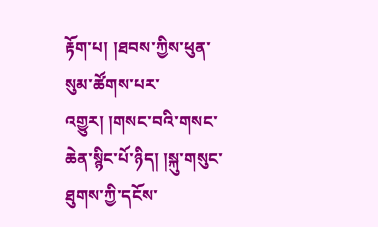རྟོག་པ། །ཐབས་ཀྱིས་ཕུན་སུམ་ཚོགས་པར་འགྱུར། །གསང་བའི་གསང་ཆེན་སྙིང་པོ་ཉིད། །སྐུ་གསུང་ཐུགས་ཀྱི་དངོས་